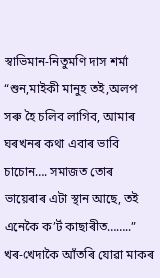স্বাভিমান-নিতুমণি দাস শৰ্মা
“শুন,মাইকী মানুহ তই,অলপ সৰু হৈ চলিব লাগিব, আমাৰ ঘৰখনৰ কথা এবাৰ ভাবি চাচোন…. সমাজত তোৰ ভায়েৰাৰ এটা স্থান আছে, তই এনেকৈ ক’ৰ্ট কাছাৰীত……..” খৰ-খেদাকৈ আঁতৰি যোৱা মাকৰ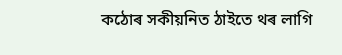কঠোৰ সকীয়নিত ঠাইতে থৰ লাগি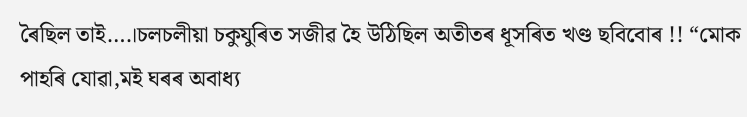ৰৈছিল তাই….।চলচলীয়া চকুযুৰিত সজীৱ হৈ উঠিছিল অতীতৰ ধূসৰিত খণ্ড ছবিবোৰ !! “মোক পাহৰি যোৱা,মই ঘৰৰ অবাধ্য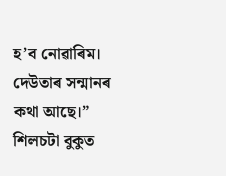হ’ব নোৱাৰিম। দেউতাৰ সন্মানৰ কথা আছে।” শিলচটা বুকুত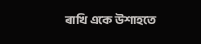ৰাখি একে উশাহতে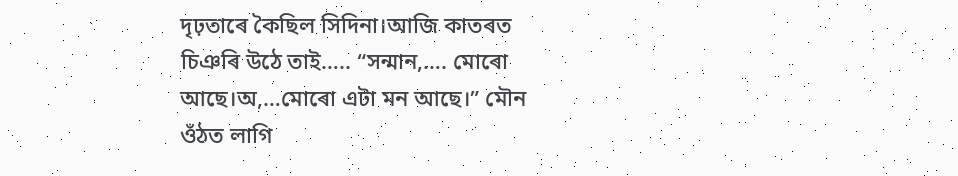দৃঢ়তাৰে কৈছিল সিদিনা।আজি কাতৰত চিঞৰি উঠে তাই….. “সন্মান,…. মোৰো আছে।অ,…মোৰো এটা মন আছে।” মৌন ওঁঠত লাগি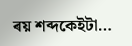ৰয় শব্দকেইটা…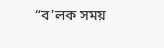“ব’লক সময়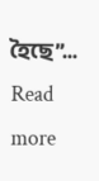হৈছে”…
Read more